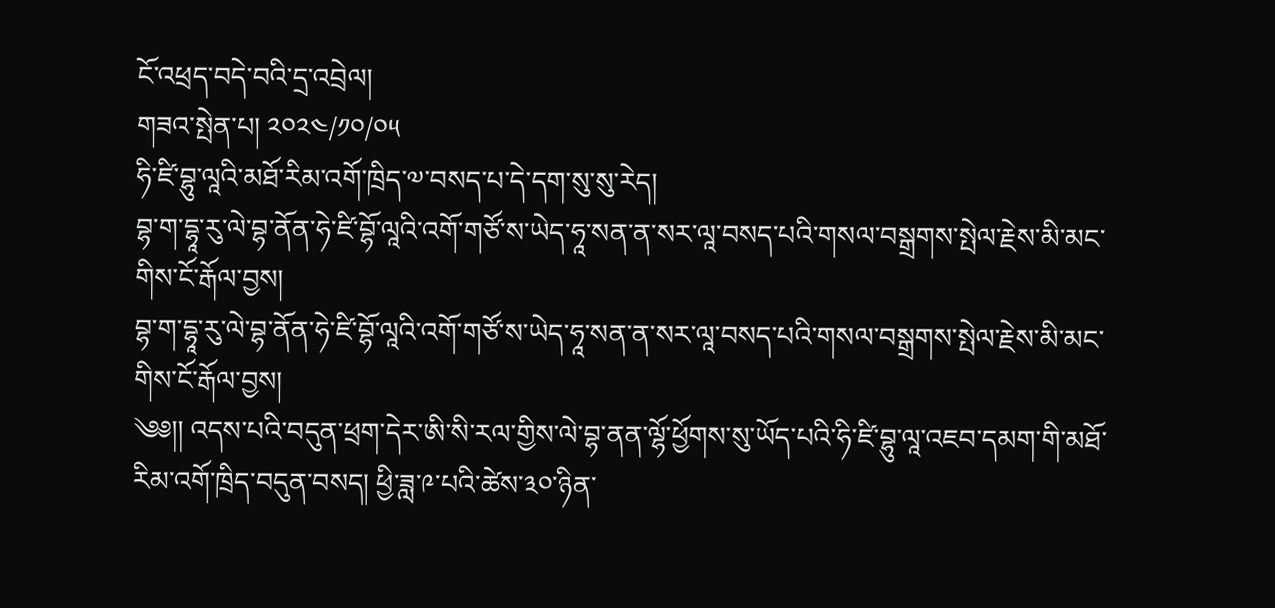ངོ་འཕྲད་བདེ་བའི་དྲ་འབྲེལ།
གཟའ་སྤེན་པ། ༢༠༢༤/༡༠/༠༥
ཧི་ཛི་བྷུ་ལཱའི་མཐོ་རིམ་འགོ་ཁྲིད་༧་བསད་པ་དེ་དག་སུ་སུ་རེད།
བྷ་ག་དྷཱ་རུ་ལེ་བྷ་ནོན་ཧེ་ཛི་བྷོ་ལཱའི་འགོ་གཙོ་ས་ཡེད་ཧཱ་སན་ན་སར་ལཱ་བསད་པའི་གསལ་བསྒྲགས་སྤེལ་རྗེས་མི་མང་གིས་ངོ་རྒོལ་བྱས།
བྷ་ག་དྷཱ་རུ་ལེ་བྷ་ནོན་ཧེ་ཛི་བྷོ་ལཱའི་འགོ་གཙོ་ས་ཡེད་ཧཱ་སན་ན་སར་ལཱ་བསད་པའི་གསལ་བསྒྲགས་སྤེལ་རྗེས་མི་མང་གིས་ངོ་རྒོལ་བྱས།
༄༅།། འདས་པའི་བདུན་ཕྲག་དེར་ཨི་སི་རལ་གྱིས་ལེ་བྷ་ནན་ལྷོ་ཕྱོགས་སུ་ཡོད་པའི་ཧི་ཛི་བྷུ་ལཱ་འཇབ་དམག་གི་མཐོ་རིམ་འགོ་ཁྲིད་བདུན་བསད། ཕྱི་ཟླ་༩་པའི་ཚེས་༣༠་ཉིན་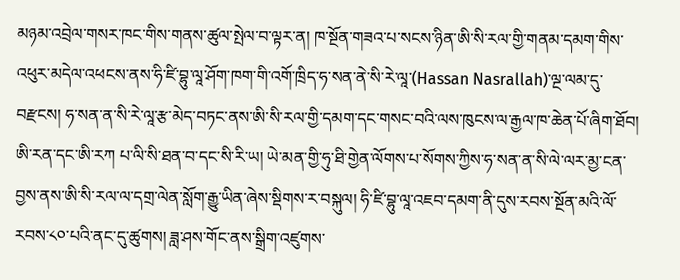མཉམ་འབྲེལ་གསར་ཁང་གིས་གནས་ཚུལ་སྤེལ་བ་ལྟར་ན། ཁ་སྔོན་གཟའ་པ་སངས་ཉིན་ཨི་སི་རལ་གྱི་གནམ་དམག་གིས་འཕུར་མདེལ་འཕངས་ནས་ཧི་ཛི་བྷུ་ལཱ་ཤོག་ཁག་གི་འགོ་ཁྲིད་ཧ་སན་ནེ་སི་རེ་ལཱ་(Hassan Nasrallah)་ལྔ་ལམ་དུ་བརྫངས། ཧ་སན་ན་སི་རེ་ལཱ་རྩ་མེད་བཏང་ནས་ཨི་སི་རལ་གྱི་དམག་དང་གསང་བའི་ལས་ཁུངས་ལ་རྒྱལ་ཁ་ཆེན་པོ་ཞིག་ཐོབ། ཨི་རན་དང་ཨི་རཀ པ་ལི་སི་ཐན་བ་དང་སི་རི་ཡ། ཡེ་མན་གྱི་ཧུ་ཐི་གྱེན་ལོགས་པ་སོགས་ཀྱིས་ཧ་སན་ན་སི་ལེ་ལར་མྱ་ངན་བྱས་ནས་ཨི་སི་རལ་ལ་དགྲ་ལེན་སློག་རྒྱུ་ཡིན་ཞེས་སྡིགས་ར་བསྐུལ། ཧི་ཛི་བྷུ་ལཱ་འཇབ་དམག་ནི་དུས་རབས་སྔོན་མའི་ལོ་རབས་༨༠་པའི་ནང་དུ་ཚུགས། ཟླ་ཤས་གོང་ནས་སྒྲིག་འཛུགས་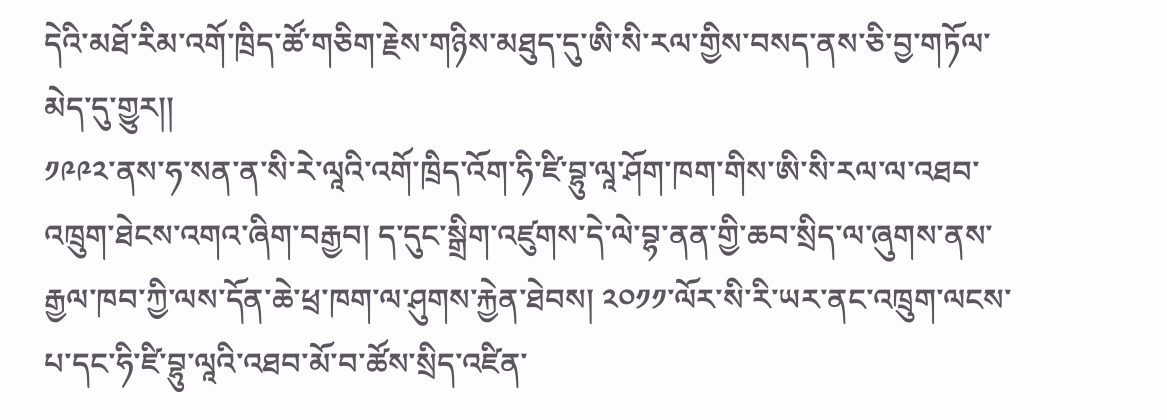དེའི་མཐོ་རིམ་འགོ་ཁྲིད་ཚོ་གཅིག་རྗེས་གཉིས་མཐུད་དུ་ཨི་སི་རལ་གྱིས་བསད་ནས་ཅི་བྱ་གཏོལ་མེད་དུ་གྱུར།།
༡༩༩༢་ནས་ཧ་སན་ན་སི་རེ་ལཱའི་འགོ་ཁྲིད་འོག་ཧི་ཛི་བྷུ་ལཱ་ཤོག་ཁག་གིས་ཨི་སི་རལ་ལ་འཐབ་འཁྲུག་ཐེངས་འགའ་ཞིག་བརྒྱབ། ད་དུང་སྒྲིག་འཛུགས་དེ་ལེ་བྷ་ནན་གྱི་ཆབ་སྲིད་ལ་ཞུགས་ནས་རྒྱལ་ཁབ་ཀྱི་ལས་དོན་ཆེ་ཕྲ་ཁག་ལ་ཤུགས་རྐྱེན་ཐེབས། ༢༠༡༡་ལོར་སི་རི་ཡར་ནང་འཁྲུག་ལངས་པ་དང་ཧི་ཛི་བྷུ་ལཱའི་འཐབ་མོ་བ་ཚོས་སྲིད་འཛིན་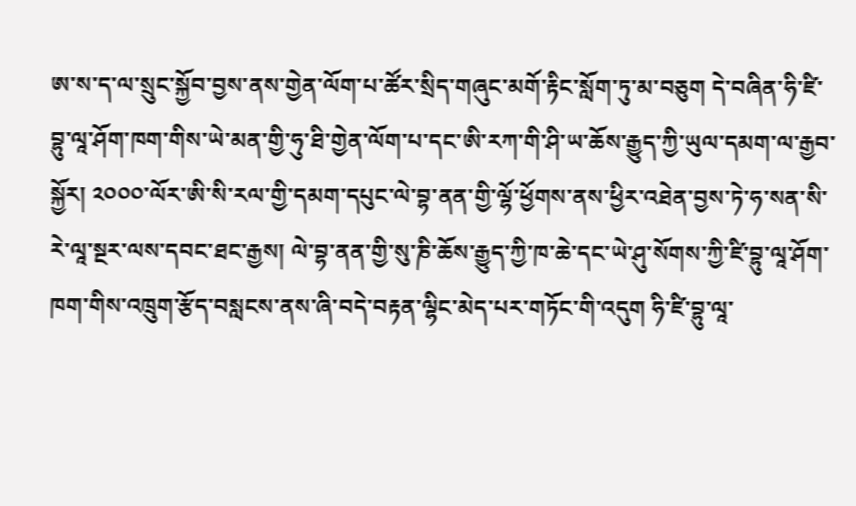ཨ་ས་ད་ལ་སྲུང་སྐྱོབ་བྱས་ནས་གྱེན་ལོག་པ་ཚོར་སྲིད་གཞུང་མགོ་རྟིང་སློག་ཏུ་མ་བཅུག དེ་བཞིན་ཧི་ཛི་བྷུ་ལཱ་ཤོག་ཁག་གིས་ཡེ་མན་གྱི་ཧུ་ཐི་གྱེན་ལོག་པ་དང་ཨི་རཀ་གི་ཤི་ཡ་ཆོས་རྒྱུད་ཀྱི་ཡུལ་དམག་ལ་རྒྱབ་སྐྱོར། ༢༠༠༠་ལོར་ཨི་སི་རལ་གྱི་དམག་དཔུང་ལེ་བྷ་ནན་གྱི་ལྷོ་ཕྱོགས་ནས་ཕྱིར་འཐེན་བྱས་ཏེ་ཧ་སན་སི་རེ་ལཱ་སྔར་ལས་དབང་ཐང་རྒྱས། ལེ་བྷ་ནན་གྱི་སུ་ཎི་ཆོས་རྒྱུད་ཀྱི་ཁ་ཆེ་དང་ཡེ་ཤུ་སོགས་ཀྱི་ཛི་བྷུ་ལཱ་ཤོག་ཁག་གིས་འཁྲུག་རྩོད་བསླངས་ནས་ཞི་བདེ་བརྟན་ལྷིང་མེད་པར་གཏོང་གི་འདུག ཧི་ཛི་བྷུ་ལཱ་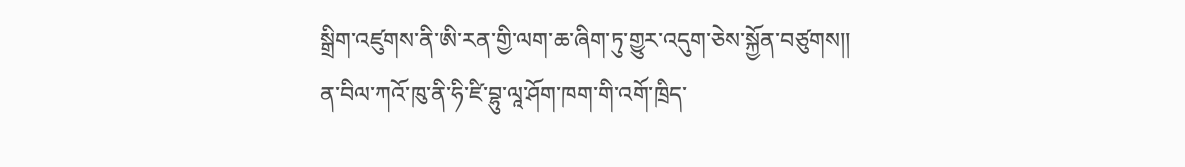སྒྲིག་འཛུགས་ནི་ཨི་རན་གྱི་ལག་ཆ་ཞིག་ཏུ་གྱུར་འདུག་ཅེས་སྐྱོན་བཙུགས།།
ན་བིལ་ཀའོ་ཁུ་ནི་ཧི་ཛི་བྷུ་ལཱ་ཤོག་ཁག་གི་འགོ་ཁྲིད་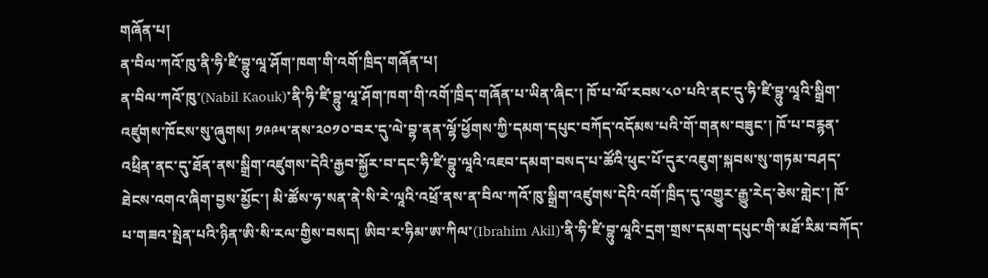གཞོན་པ།
ན་བིལ་ཀའོ་ཁུ་ནི་ཧི་ཛི་བྷུ་ལཱ་ཤོག་ཁག་གི་འགོ་ཁྲིད་གཞོན་པ།
ན་བིལ་ཀའོ་ཁུ་(Nabil Kaouk)་ནི་ཧི་ཛི་བྷུ་ལཱ་ཤོག་ཁག་གི་འགོ་ཁྲིད་གཞོན་པ་ཡིན་ཞིང་། ཁོ་པ་ལོ་རབས་༨༠་པའི་ནང་དུ་ཧི་ཛི་བྷུ་ལཱའི་སྒྲིག་འཛུགས་ཁོངས་སུ་ཞུགས། ༡༩༩༥་ནས་༢༠༡༠་བར་དུ་ལེ་བྷ་ནན་ལྷོ་ཕྱོགས་ཀྱི་དམག་དཔུང་བཀོད་འདོམས་པའི་གོ་གནས་བཟུང་། ཁོ་པ་བརྙན་འཕྲིན་ནང་དུ་ཐོན་ནས་སྒྲིག་འཛུགས་དེའི་རྒྱབ་སྐྱོར་བ་དང་ཧི་ཛི་བྷུ་ལཱའི་འཇབ་དམག་བསད་པ་ཚོའི་ཕུང་པོ་དུར་འཇུག་སྐབས་སུ་གཏམ་བཤད་ཐེངས་འགའ་ཞིག་བྱས་མྱོང་། མི་ཚོས་ཧ་སན་ནེ་སི་རེ་ལཱའི་འཕྲོ་ནས་ན་བིལ་ཀའོ་ཁུ་སྒྲིག་འཛུགས་དེའི་འགོ་ཁྲིད་དུ་འགྱུར་རྒྱུ་རེད་ཅེས་གླེང་། ཁོ་པ་གཟའ་སྤེན་པའི་ཉིན་ཨི་སི་རལ་གྱིས་བསད། ཨིབ་ར་ཧིམ་ཨ་ཀིལ་(Ibrahim Akil)་ནི་ཧི་ཛི་བྷུ་ལཱའི་དྲག་གྲས་དམག་དཔུང་གི་མཐོ་རིམ་བཀོད་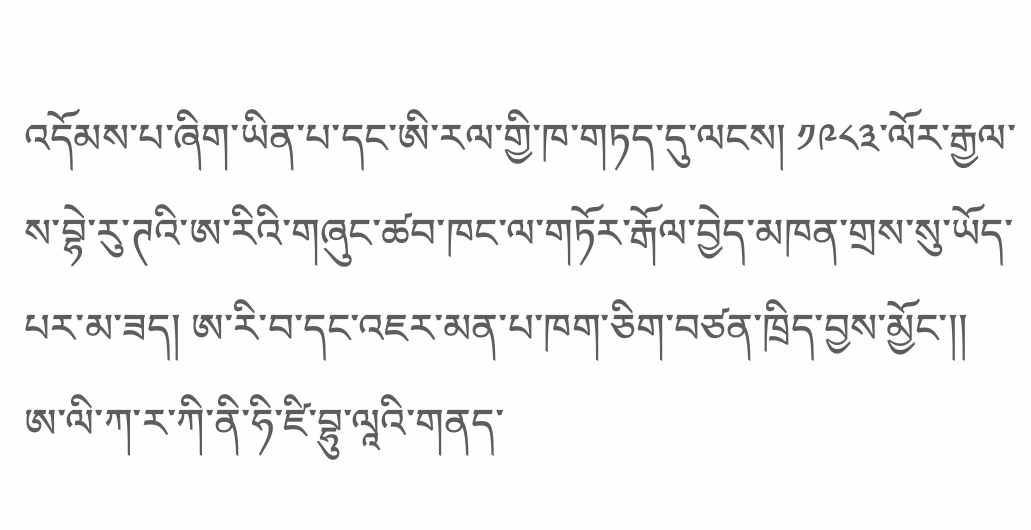འདོམས་པ་ཞིག་ཡིན་པ་དང་ཨི་རལ་གྱི་ཁ་གཏད་དུ་ལངས། ༡༩༨༣་ལོར་རྒྱལ་ས་བྷེ་རུ་ཊའི་ཨ་རིའི་གཞུང་ཚབ་ཁང་ལ་གཏོར་རྒོལ་བྱེད་མཁན་གྲས་སུ་ཡོད་པར་མ་ཟད། ཨ་རི་བ་དང་འཇར་མན་པ་ཁག་ཅིག་བཙན་ཁྲིད་བྱས་མྱོང་།།
ཨ་ལི་ཀ་ར་ཀི་ནི་ཧི་ཛི་བྷུ་ལཱའི་གནད་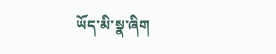ཡོད་མི་སྣ་ཞིག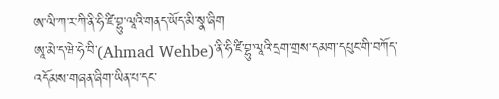ཨ་ལི་ཀ་ར་ཀི་ནི་ཧི་ཛི་བྷུ་ལཱའི་གནད་ཡོད་མི་སྣ་ཞིག
ཨཱ་མེ་ད་ཝེ་ཧེ་བི་(Ahmad Wehbe)་ནི་ཧི་ཛི་བྷུ་ལཱའི་དྲག་གྲས་དམག་དཔུང་གི་བཀོད་འདོམས་གཞན་ཞིག་ཡིན་པ་དང་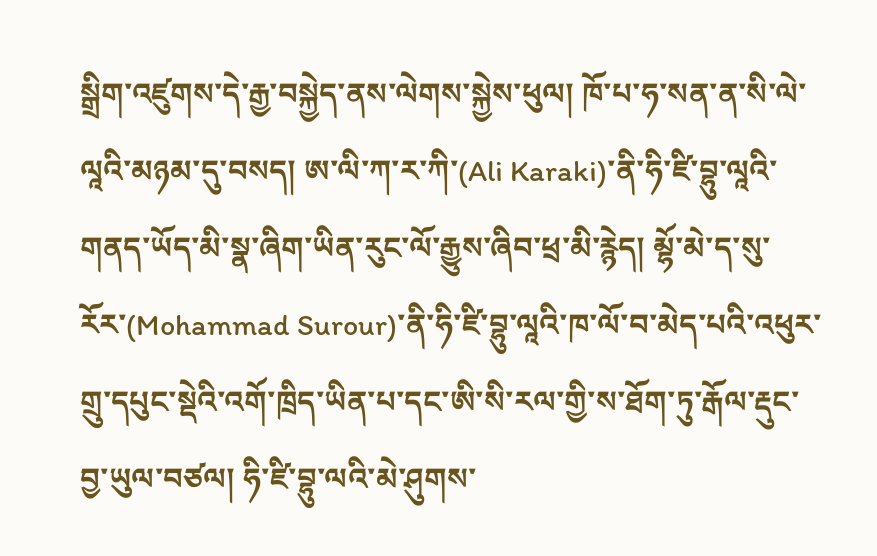སྒྲིག་འཛུགས་དེ་རྒྱ་བསྐྱེད་ནས་ལེགས་སྐྱེས་ཕུལ། ཁོ་པ་ཧ་སན་ན་སི་ལེ་ལཱའི་མཉམ་དུ་བསད། ཨ་ལི་ཀ་ར་ཀི་(Ali Karaki)་ནི་ཧི་ཛི་བྷུ་ལཱའི་གནད་ཡོད་མི་སྣ་ཞིག་ཡིན་རུང་ལོ་རྒྱུས་ཞིབ་ཕྲ་མི་རྙེད། མྷོ་མེ་ད་སུ་རོར་(Mohammad Surour)་ནི་ཧི་ཛི་བྷུ་ལཱའི་ཁ་ལོ་བ་མེད་པའི་འཕུར་གྲུ་དཔུང་སྡེའི་འགོ་ཁྲིད་ཡིན་པ་དང་ཨི་སི་རལ་གྱི་ས་ཐོག་ཏུ་རྒོལ་རྡུང་བྱ་ཡུལ་བཙལ། ཧི་ཛི་བྷུ་ལའི་མེ་ཤུགས་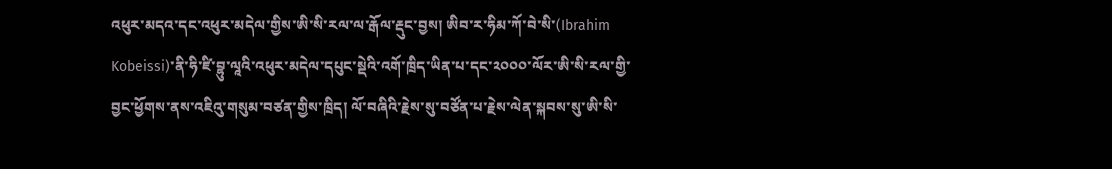འཕུར་མདའ་དང་འཕུར་མདེལ་གྱིས་ཨི་སི་རལ་ལ་རྒོལ་རྡུང་བྱས། ཨིབ་ར་ཧིམ་ཀོ་བེ་སི་(Ibrahim Kobeissi)་ནི་ཧི་ཛི་བྷུ་ལཱའི་འཕུར་མདེལ་དཔུང་སྡེའི་འགོ་ཁྲིད་ཡིན་པ་དང་༢༠༠༠་ལོར་ཨི་སི་རལ་གྱི་བྱང་ཕྱོགས་ནས་འཇིའུ་གསུམ་བཙན་གྱིས་ཁྲིད། ལོ་བཞིའི་རྗེས་སུ་བཙོན་པ་རྗེས་ལེན་སྐབས་སུ་ཨི་སི་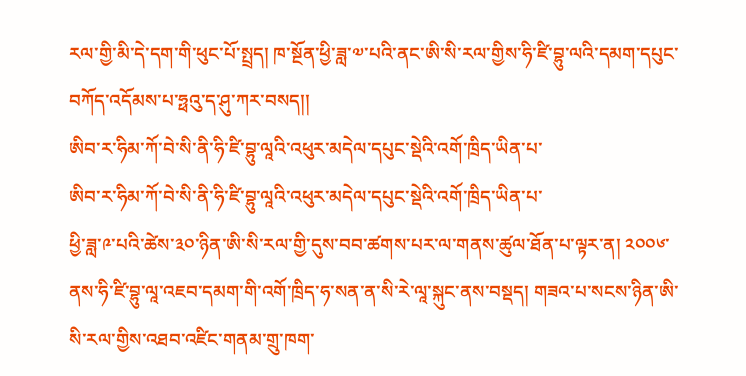རལ་གྱི་མི་དེ་དག་གི་ཕུང་པོ་སྤྲད། ཁ་སྔོན་ཕྱི་ཟླ་༧་པའི་ནང་ཨི་སི་རལ་གྱིས་ཧི་ཛི་བྷུ་ལའི་དམག་དཔུང་བཀོད་འདོམས་པ་ཧྥའུ་ད་ཤུ་ཀར་བསད།།
ཨིབ་ར་ཧིམ་ཀོ་བེ་སི་ནི་ཧི་ཛི་བྷུ་ལཱའི་འཕུར་མདེལ་དཔུང་སྡེའི་འགོ་ཁྲིད་ཡིན་པ་
ཨིབ་ར་ཧིམ་ཀོ་བེ་སི་ནི་ཧི་ཛི་བྷུ་ལཱའི་འཕུར་མདེལ་དཔུང་སྡེའི་འགོ་ཁྲིད་ཡིན་པ་
ཕྱི་ཟླ་༩་པའི་ཚེས་༣༠་ཉིན་ཨི་སི་རལ་གྱི་དུས་བབ་ཚགས་པར་ལ་གནས་ཚུལ་ཐོན་པ་ལྟར་ན། ༢༠༠༦་ནས་ཧི་ཛི་བྷུ་ལཱ་འཇབ་དམག་གི་འགོ་ཁྲིད་ཧ་སན་ན་སི་རེ་ལཱ་སྐུང་ནས་བསྡད། གཟའ་པ་སངས་ཉིན་ཨི་སི་རལ་གྱིས་འཐབ་འཛིང་གནམ་གྲུ་ཁག་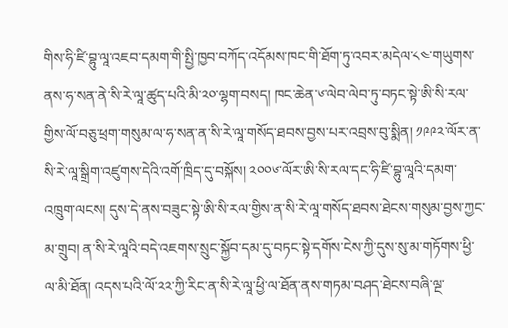གིས་ཧི་ཛི་བྷུ་ལཱ་འཇབ་དམག་གི་སྤྱི་ཁྱབ་བཀོད་འདོམས་ཁང་གི་ཐོག་ཏུ་འབར་མདེལ་༨༤་གཡུགས་ནས་ཧ་སན་ནེ་སི་རེ་ལཱ་ཚུད་པའི་མི་༢༠་ལྷག་བསད། ཁང་ཆེན་༦་ལེབ་ལེབ་ཏུ་བཏང་སྟེ་ཨི་སི་རལ་གྱིས་ལོ་བཅུ་ཕྲག་གསུམ་ལ་ཧ་སན་ན་སི་རེ་ལཱ་གསོད་ཐབས་བྱས་པར་འབྲས་བུ་སྨིན། ༡༩༩༢་ལོར་ན་སི་རེ་ལཱ་སྒྲིག་འཛུགས་དེའི་འགོ་ཁྲིད་དུ་བསྐོས། ༢༠༠༦་ལོར་ཨི་སི་རལ་དང་ཧི་ཛི་བྷུ་ལཱའི་དམག་འཁྲུག་ལངས། དུས་དེ་ནས་བཟུང་སྟེ་ཨི་སི་རལ་གྱིས་ན་སི་རེ་ལཱ་གསོད་ཐབས་ཐེངས་གསུམ་བྱས་ཀྱང་མ་གྲུབ། ན་སི་རེ་ལཱའི་བདེ་འཇགས་སྲུང་སྐྱོབ་དམ་དུ་བཏང་སྟེ་དགོས་ངེས་ཀྱི་དུས་སུ་མ་གཏོགས་ཕྱི་ལ་མི་ཐོན། འདས་པའི་ལོ་༢༢་ཀྱི་རིང་ན་སི་རེ་ལཱ་ཕྱི་ལ་ཐོན་ནས་གཏམ་བཤད་ཐེངས་བཞི་ལྔ་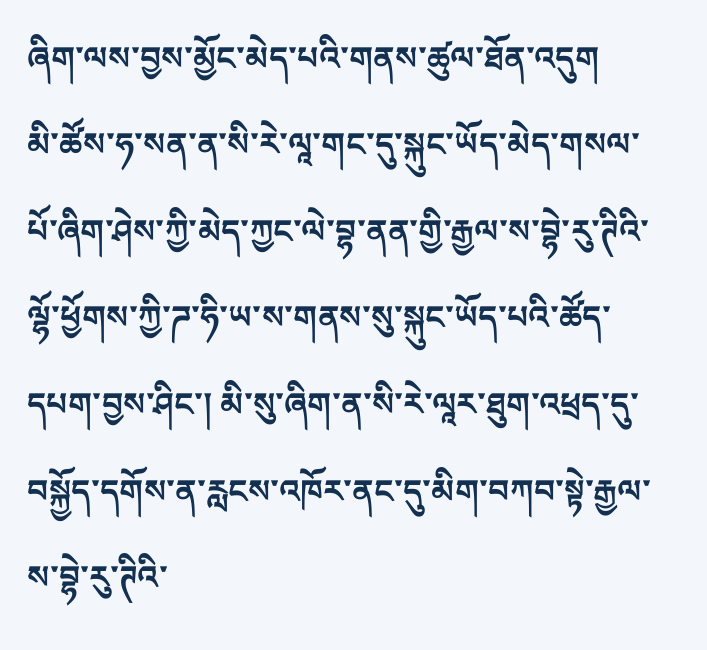ཞིག་ལས་བྱས་མྱོང་མེད་པའི་གནས་ཚུལ་ཐོན་འདུག
མི་ཚོས་ཧ་སན་ན་སི་རེ་ལཱ་གང་དུ་སྐུང་ཡོད་མེད་གསལ་པོ་ཞིག་ཤེས་ཀྱི་མེད་ཀྱང་ལེ་བྷ་ནན་གྱི་རྒྱལ་ས་བྷེ་རུ་ཊིའི་ལྷོ་ཕྱོགས་ཀྱི་ཌ་ཧི་ཡ་ས་གནས་སུ་སྐུང་ཡོད་པའི་ཚོད་དཔག་བྱས་ཤིང་། མི་སུ་ཞིག་ན་སི་རེ་ལཱར་ཐུག་འཕྲད་དུ་བསྐྱོད་དགོས་ན་རླངས་འཁོར་ནང་དུ་མིག་བཀབ་སྟེ་རྒྱལ་ས་བྷེ་རུ་ཊིའི་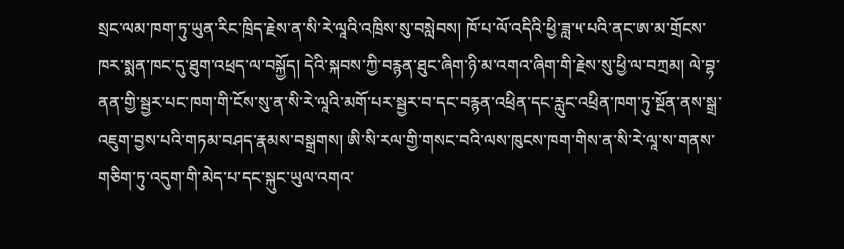སྲང་ལམ་ཁག་ཏུ་ཡུན་རིང་ཁྲིད་རྗེས་ན་སི་རེ་ལཱའི་འཁྲིས་སུ་བསླེབས། ཁོ་པ་ལོ་འདིའི་ཕྱི་ཟླ་༥་པའི་ནང་ཨ་མ་གྲོངས་ཁར་སྨན་ཁང་དུ་ཐུག་འཕྲད་ལ་བསྐྱོད། དེའི་སྐབས་ཀྱི་བརྙན་ཐུང་ཞིག་ཉི་མ་འགའ་ཞིག་གི་རྗེས་སུ་ཕྱི་ལ་བཀྲམ། ལེ་བྷ་ནན་གྱི་སྦྱར་པང་ཁག་གི་ངོས་སུ་ན་སི་རེ་ལཱའི་མགོ་པར་སྦྱར་བ་དང་བརྙན་འཕྲིན་དང་རླུང་འཕྲིན་ཁག་ཏུ་སྔོན་ནས་སྒྲ་འཇུག་བྱས་པའི་གཏམ་བཤད་རྣམས་བསྒྲགས། ཨི་སི་རལ་གྱི་གསང་བའི་ལས་ཁུངས་ཁག་གིས་ན་སི་རེ་ལཱ་ས་གནས་གཅིག་ཏུ་འདུག་གི་མེད་པ་དང་སྐུང་ཡུལ་འགའ་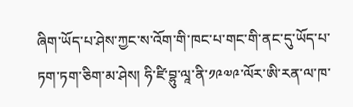ཞིག་ཡོད་པ་ཤེས་ཀྱང་ས་འོག་གི་ཁང་པ་གང་གི་ནང་དུ་ཡོད་པ་ཏག་ཏག་ཅིག་མ་ཤེས། ཧི་ཛི་བྷུ་ལཱ་ནི་༡༩༧༩་ལོར་ཨི་རན་ལ་ཁ་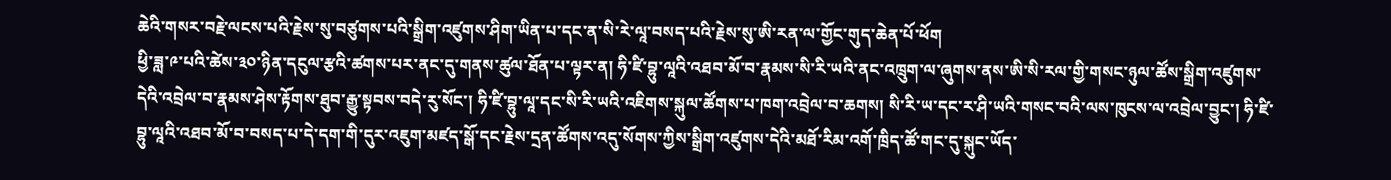ཆེའི་གསར་བརྗེ་ལངས་པའི་རྗེས་སུ་བཙུགས་པའི་སྒྲིག་འཛུགས་ཤིག་ཡིན་པ་དང་ན་སི་རེ་ལཱ་བསད་པའི་རྗེས་སུ་ཨི་རན་ལ་གྱོང་གུད་ཆེན་པོ་ཕོག
ཕྱི་ཟླ་༩་པའི་ཚེས་༣༠་ཉིན་དངུལ་རྩའི་ཚགས་པར་ནང་དུ་གནས་ཚུལ་ཐོན་པ་ལྟར་ན། ཧི་ཛི་བྷུ་ལཱའི་འཐབ་མོ་བ་རྣམས་སི་རི་ཡའི་ནང་འཁྲུག་ལ་ཞུགས་ནས་ཨི་སི་རལ་གྱི་གསང་ཉུལ་ཚོས་སྒྲིག་འཛུགས་དེའི་འབྲེལ་བ་རྣམས་ཤེས་རྟོགས་ཐུབ་རྒྱུ་སྟབས་བདེ་རུ་སོང་། ཧི་ཛི་བྷུ་ལཱ་དང་སི་རི་ཡའི་འཇིགས་སྐུལ་ཚོགས་པ་ཁག་འབྲེལ་བ་ཆགས། སི་རི་ཡ་དང་ར་ཤི་ཡའི་གསང་བའི་ལས་ཁུངས་ལ་འབྲེལ་བྱུང་། ཧི་ཛི་བྷུ་ལཱའི་འཐབ་མོ་བ་བསད་པ་དེ་དག་གི་དུར་འཇུག་མཛད་སྒོ་དང་རྗེས་དྲན་ཚོགས་འདུ་སོགས་ཀྱིས་སྒྲིག་འཛུགས་དེའི་མཐོ་རིམ་འགོ་ཁྲིད་ཚོ་གང་དུ་སྐུང་ཡོད་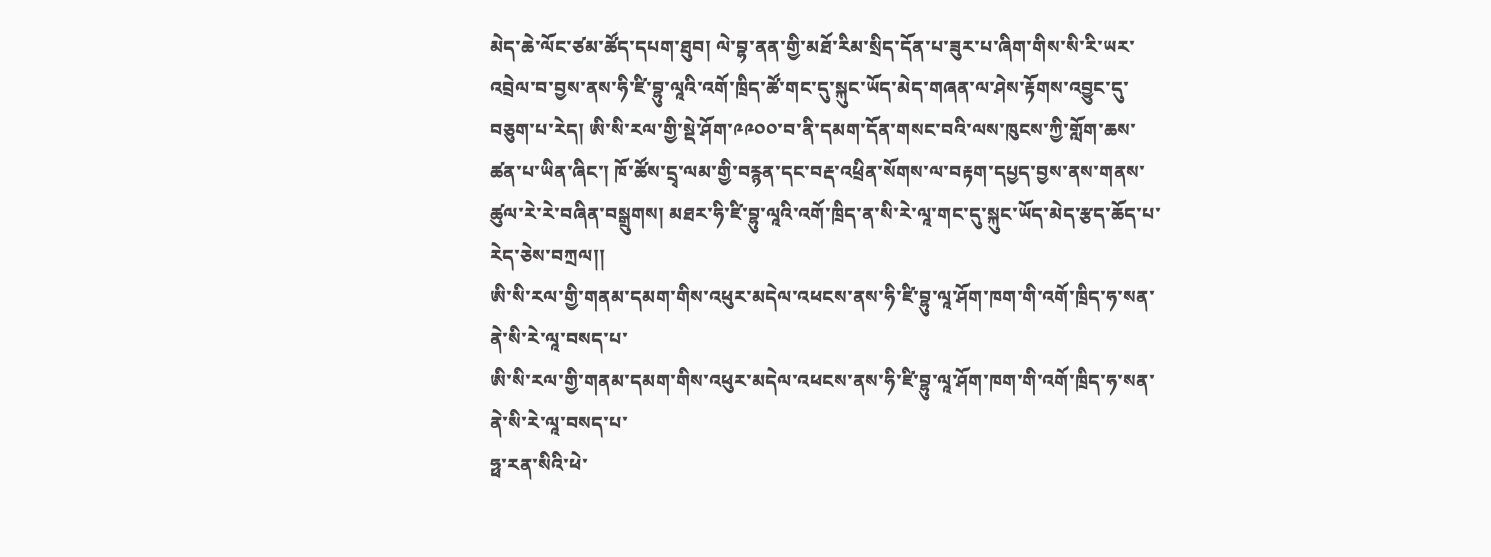མེད་ཆེ་ལོང་ཙམ་ཚོད་དཔག་ཐུབ། ལེ་བྷ་ནན་གྱི་མཐོ་རིམ་སྲིད་དོན་པ་ཟུར་པ་ཞིག་གིས་སི་རི་ཡར་འབྲེལ་བ་བྱས་ནས་ཧི་ཛི་བྷུ་ལཱའི་འགོ་ཁྲིད་ཚོ་གང་དུ་སྐུང་ཡོད་མེད་གཞན་ལ་ཤེས་རྟོགས་འབྱུང་དུ་བཅུག་པ་རེད། ཨི་སི་རལ་གྱི་སྡེ་ཤོག་༩༩༠༠་བ་ནི་དམག་དོན་གསང་བའི་ལས་ཁུངས་ཀྱི་གློག་ཆས་ཚན་པ་ཡིན་ཞིང་། ཁོ་ཚོས་དྲྭ་ལམ་གྱི་བརྙན་དང་བརྡ་འཕྲིན་སོགས་ལ་བརྟག་དཔྱད་བྱས་ནས་གནས་ཚུལ་རེ་རེ་བཞིན་བསྒྲུགས། མཐར་ཧི་ཛི་བྷུ་ལཱའི་འགོ་ཁྲིད་ན་སི་རེ་ལཱ་གང་དུ་སྐུང་ཡོད་མེད་རྩད་ཆོད་པ་རེད་ཅེས་བཀྲལ།།
ཨི་སི་རལ་གྱི་གནམ་དམག་གིས་འཕུར་མདེལ་འཕངས་ནས་ཧི་ཛི་བྷུ་ལཱ་ཤོག་ཁག་གི་འགོ་ཁྲིད་ཧ་སན་ནེ་སི་རེ་ལཱ་བསད་པ་
ཨི་སི་རལ་གྱི་གནམ་དམག་གིས་འཕུར་མདེལ་འཕངས་ནས་ཧི་ཛི་བྷུ་ལཱ་ཤོག་ཁག་གི་འགོ་ཁྲིད་ཧ་སན་ནེ་སི་རེ་ལཱ་བསད་པ་
ཧྥ་རན་སིའི་ཕེ་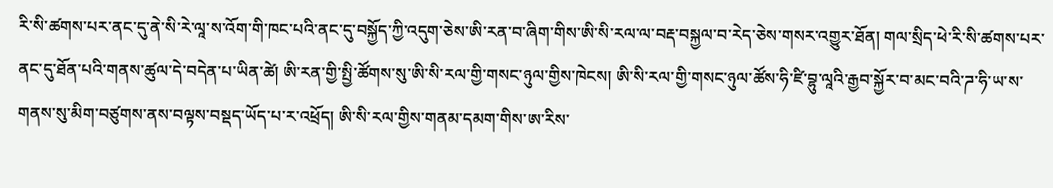རི་སི་ཚགས་པར་ནང་དུ་ནེ་སི་རེ་ལཱ་ས་འོག་གི་ཁང་པའི་ནང་དུ་བསྐྱོད་ཀྱི་འདུག་ཅེས་ཨི་རན་བ་ཞིག་གིས་ཨི་སི་རལ་ལ་བརྡ་བསྐྱལ་བ་རེད་ཅེས་གསར་འགྱུར་ཐོན། གལ་སྲིད་ཕེ་རི་སི་ཚགས་པར་ནང་དུ་ཐོན་པའི་གནས་ཚུལ་དེ་བདེན་པ་ཡིན་ཚེ། ཨི་རན་གྱི་སྤྱི་ཚོགས་སུ་ཨི་སི་རལ་གྱི་གསང་ཉུལ་གྱིས་ཁེངས། ཨི་སི་རལ་གྱི་གསང་ཉུལ་ཚོས་ཧི་ཛི་བྷུ་ལཱའི་རྒྱབ་སྐྱོར་བ་མང་བའི་ཌ་ཧི་ཡ་ས་གནས་སུ་མིག་བཙུགས་ནས་བལྟས་བསྡད་ཡོད་པ་ར་འཕྲོད། ཨི་སི་རལ་གྱིས་གནམ་དམག་གིས་ཨ་རིས་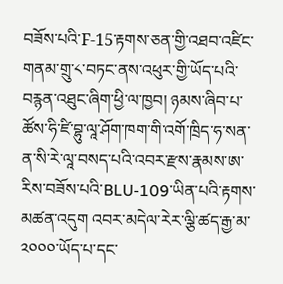བཟོས་པའི་F-15་རྟགས་ཅན་གྱི་འཐབ་འཛིང་གནམ་གྲུ་༨་བཏང་ནས་འཕུར་གྱི་ཡོད་པའི་བརྙན་འཐུང་ཞིག་ཕྱི་ལ་ཁྱབ། ཉམས་ཞིབ་པ་ཚོས་ཧི་ཛི་བྷུ་ལཱ་ཤོག་ཁག་གི་འགོ་ཁྲིད་ཧ་སན་ན་སི་རེ་ལཱ་བསད་པའི་འབར་རྫས་རྣམས་ཨ་རིས་བཟོས་པའི་BLU-109་ཡིན་པའི་རྟགས་མཚན་འདུག འབར་མདེལ་རེར་ལྕི་ཚད་རྒྱ་མ་༢༠༠༠་ཡོད་པ་དང་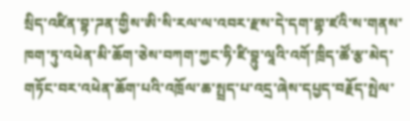སྲིད་འཛིན་བྷ་ཌན་གྱིས་ཨི་སི་རལ་ལ་འབར་རྫས་དེ་དག་གྷ་ཛའི་ས་གནས་ཁག་ཏུ་འཕེན་མི་ཆོག་ཅེས་བཀག་ཀྱང་ཧི་ཛི་བྷུ་ལཱའི་འགོ་ཁྲིད་ཚོ་རྩ་མེད་གཏོང་བར་འཕེན་ཆོག་པའི་འཁྲོལ་ཆ་སྤྲད་པ་འདྲ་ཞེས་དཔྱད་བརྗོད་སྤེལ་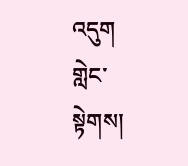འདུག
གླེང་སྟེགས།